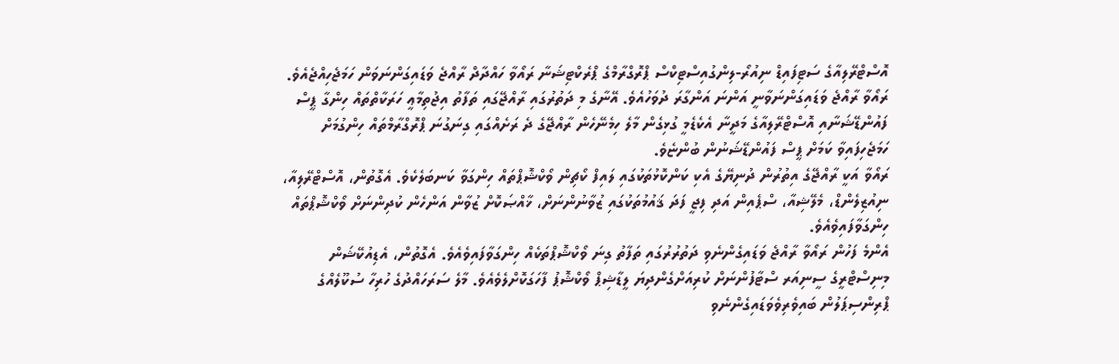އޮސްޓްރޭލިއާގެ ސަޓިފައިޑް ނިއުރޯ-ލިންގުއިސްޓިކްސް ޕްރޮގްރާމްގެ ޕްރެކްޓިޝަނާ ރައޯވާ ހައްދާދް ރާއްޖެ ވަޑައިގަންނަވަން ހަމަޖެހިއްޖެއެވެ.
ރައޯވާ ރާއްޖެ ވަޑައިގަންނަވާނީ އަންނަ އަންގާރަ ދުވަހުއެވެ. އޭނާގެ މި ދަތުރުގައި ރާއްޖޭގައި ތަފާތު އިޖުތިމާޢީ ހަރަކާތްތައް ހިންގާ ޕީސް ފައުންޑޭޝަނާއި އޮސްޓްރޭލިއާގެ މަދީނާ އެކެޑެމީ ގުޅިގެން މާލެ ހިމެނޭހެން ރާއްޖޭގެ ދެ ރަށެއްގައި ގިނަގުނަ ޕްރޮގްރާމްތައް ހިންގުމަށް ހަމަޖެހިފައިވާ ކަމަށް ޕީސް ފައުންޑޭޝަނުން ބުންޏެވެ.
ރައޯވާ އަކީ ރާއްޖޭގެ އިތުރުން ދުނިޔޭގެ އެކި ކަންކޮޅުތަކުގައި ލައިފް ކޯޗިން ވޯކްޝޮޕްތައް ހިންގަވާ ކަނބަލެކެވެ. އެގޮތުން، އޮސްޓްރޭލިއާ، ނިއުޒިލެންޑް، މެލޭޝިއާ، ސްޕެއިން އަދި ފިޖީ ފަދަ ޤައުމުތަކުގައި ޒުވާނުންނަށް، ޚާއްޞަކޮށް ޒުވާން އަންހެން ކުދިންނަށް ވޯކްޝޮޕްތައް ހިންގަވާފައިވެއެވެ.
އެންމެ ފަހުން ރައޯވާ ރާއްޖެ ވަޑައިގެންނެވި ދަތުރުރުގައި ތަފާތު ގިނަ ވޯކްޝޮޕްތަކެއް ހިންގަވާފައިވެއެވެ. އެގޮތުން، އެޑިއުކޭޝަން މިނިސްޓްރީގެ ސީނިއަރ ސްޓާފުންނަށް ކުރިއަށްގެންދިޔަ ލީޑާޝިޕް ވޯކްޝޮޕު ފާހަގަކޮށްލެވެއެވެ. މާލެ ސަރަހައްދުގެ ހުރިހާ ސުކޫލެއްގެ ޕްރިންސިޕަލުން ބައިވެރިވެވަޑައިގެންނެވި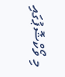މި ވޯކްޝޮޕުގައި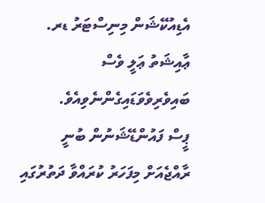އެޑިއުކޭޝަން މިނިސްޓަރު ޑރ. ޢާއިޝަތު ޢަލީ ވެސް ބައިވެރިވެވަޑައިގެންނެވިއެވެ.
ޕީސް ފައުންޑޭޝަނުން ބުނީ ރާއްޖެއަށް މިފަހަރު ކުރައްވާ ދަތުރުގައި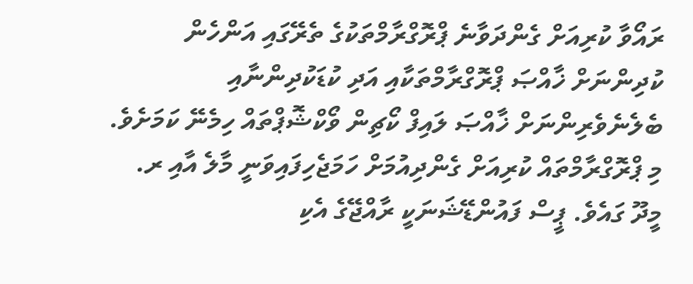ރައޯވާ ކުރިއަށް ގެންދަވާނެ ޕްރޮގްރާމްތަކުގެ ތެރޭގައި އަންހެން ކުދިންނަށް ޚާއްޞަ ޕްރޮގްރާމްތަކާއި އަދި ކުޑަކުދިންނާއި ބެލެނެވެރިންނަށް ޚާއްޞަ ލައިފް ކޯޗިން ވޯކްޝޮޕްތައް ހިމެނޭ ކަމަށެވެ.
މި ޕްރޮގްރާމްތައް ކުރިއަށް ގެންދިއުމަށް ހަމަޖެހިފައިވަނީ މާލެ އާއި ރ. މީދޫ ގައެވެ. ޕީސް ފައުންޑޭޝަނަކީ ރާއްޖޭގެ އެކި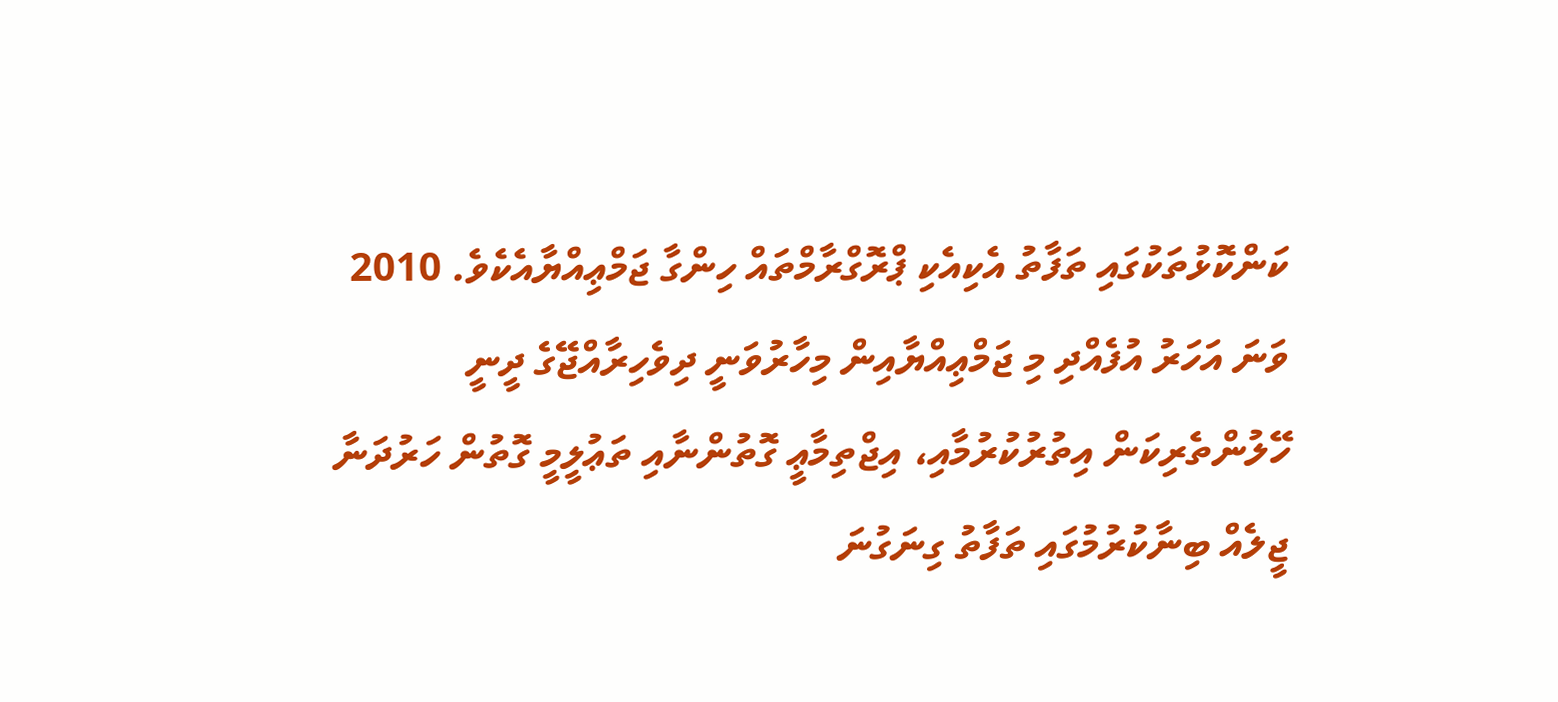ކަންކޮޅުތަކުގައި ތަފާތު އެކިއެކި ޕްރޮގްރާމްތައް ހިންގާ ޖަމްޢިއްޔާއެކެވެ. 2010 ވަނަ އަހަރު އުފެއްދި މި ޖަމްޢިއްޔާއިން މިހާރުވަނީ ދިވެހިރާއްޖޭގެ ދީނީ ހޭލުންތެރިކަން އިތުރުކުރުމާއި، އިޖްތިމާޢީ ގޮތުންނާއި ތަޢުލީމީ ގޮތުން ހަރުދަނާ ޖީލެއް ބިނާކުރުމުގައި ތަފާތު ގިނަގުނަ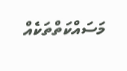މަސައްކަތްތަކެއް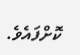ކޮށްފައެވެ.